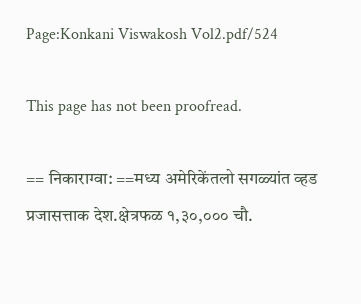Page:Konkani Viswakosh Vol2.pdf/524

This page has not been proofread.

== निकाराग्वा: ==मध्य अमेरिकेंतलो सगळ्यांत व्हड प्रजासत्ताक देश.क्षेत्रफळ १,३०,००० चौ.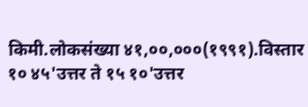किमी.लोकसंख्या ४१,००,०००(१९९१).विस्तार १० ४५'उत्तर ते १५ १०'उत्तर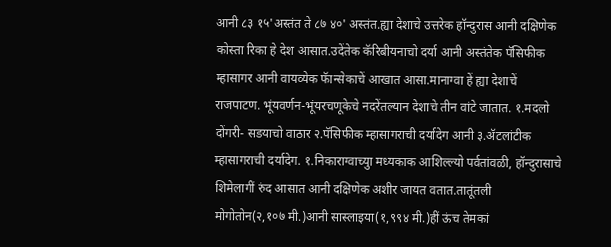आनी ८३ १५'अस्तंत ते ८७ ४०' अस्तंत.ह्या देशाचे उत्तरेक हॉन्दुरास आनी दक्षिणेक कोस्ता रिका हे देश आसात.उदेंतेक कॅरिबीयनाचो दर्या आनी अस्तंतेक पॅसिफीक म्हासागर आनी वायव्येक फॅान्सेकाचें आखात आसा.मानाग्वा हें ह्या देशाचें राजपाटण. भूंयवर्णन-भूंयरचणूकेचे नदरेंतल्यान देशाचे तीन वांटे जातात. १.मदलो दोंगरी- सडयाचो वाठार २.पॅसिफीक म्हासागराची दर्यादेग आनी ३.ॲटलांटीक म्हासागराची दर्यादेग. १.निकाराग्वाच्युा मध्यकाक आशिल्ल्यो पर्वतांवळी, हॉन्दुरासाचे शिमेलागीं रुंद आसात आनी दक्षिणेक अशीर जायत वतात.तातूंतली मोगोतोन(२,१०७ मी.)आनी सास्लाइया(१,९९४ मी.)हीं ऊंच तेमकां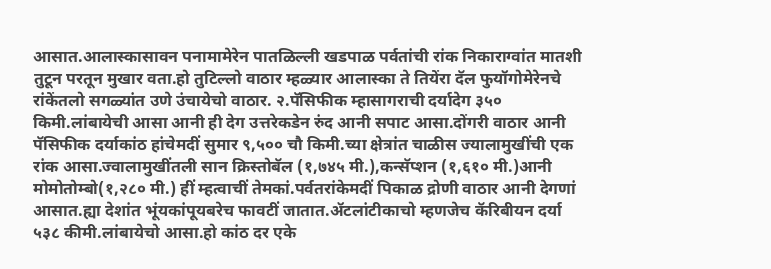आसात.आलास्कासावन पनामामेरेन पातळिल्ली खडपाळ पर्वतांची रांक निकाराग्वांत मातशी तुटून परतून मुखार वता.हो तुटिल्लो वाठार म्हळ्यार आलास्का ते तियेंरा दॅल फुयॉगोमेरेनचे रांकेंतलो सगळ्यांत उणे उंचायेचो वाठार. २.पॅसिफीक म्हासागराची दर्यादेग ३५० किमी.लांबायेची आसा आनी ही देग उत्तरेकडेन रुंद आनी सपाट आसा.दोंगरी वाठार आनी पॅसिफीक दर्याकांठ हांचेमदीं सुमार ९,५०० चौ किमी.च्या क्षेत्रांत चाळीस ज्यालामुखींची एक रांक आसा.ज्वालामुखींतली सान क्रिस्तोबॅल (१,७४५ मी.),कन्सॅप्शन (१,६१० मी.)आनी मोमोतोम्बो(१,२८० मी.) हीं म्हत्वाचीं तेमकां.पर्वतरांकेमदीं पिकाळ द्रोणी वाठार आनी देगणां आसात.ह्या देशांत भूंयकांपूयबरेच फावटीं जातात.ॲटलांटीकाचो म्हणजेच कॅरिबीयन दर्या ५३८ कीमी.लांबायेचो आसा.हो कांठ दर एके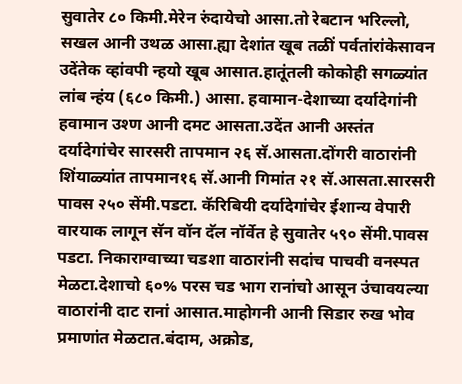सुवातेर ८० किमी.मेरेन रुंदायेचो आसा.तो रेबटान भरिल्लो, सखल आनी उथळ आसा.ह्या देशांत खूब तळीं पर्वतांरांकेसावन उदेंतेक व्हांवपी न्हयो खूब आसात.हातूंतली कोकोही सगळ्यांत लांब न्हंय (६८० किमी.) आसा. हवामान-देशाच्या दर्यादेगांनी हवामान उश्ण आनी दमट आसता.उदेंत आनी अस्तंत दर्यादेगांचेर सारसरी तापमान २६ सॅ.आसता.दोंगरी वाठारांनी शिंयाळ्यांत तापमान१६ सॅ.आनी गिमांत २१ सॅ.आसता.सारसरी पावस २५० सेंमी.पडटा. कॅरिबियी दर्यादेगांचेर ईशान्य वेपारी वारयाक लागून सॅन वॉन दॅल नॉर्वेत हे सुवातेर ५९० सेंमी.पावस पडटा. निकाराग्वाच्या चडशा वाठारांनी सदांच पाचवी वनस्पत मेळटा.देशाचो ६०% परस चड भाग रानांचो आसून उंचावयल्या वाठारांनी दाट रानां आसात.माहोगनी आनी सिडार रुख भोव प्रमाणांत मेळटात.बंदाम, अक्रोड,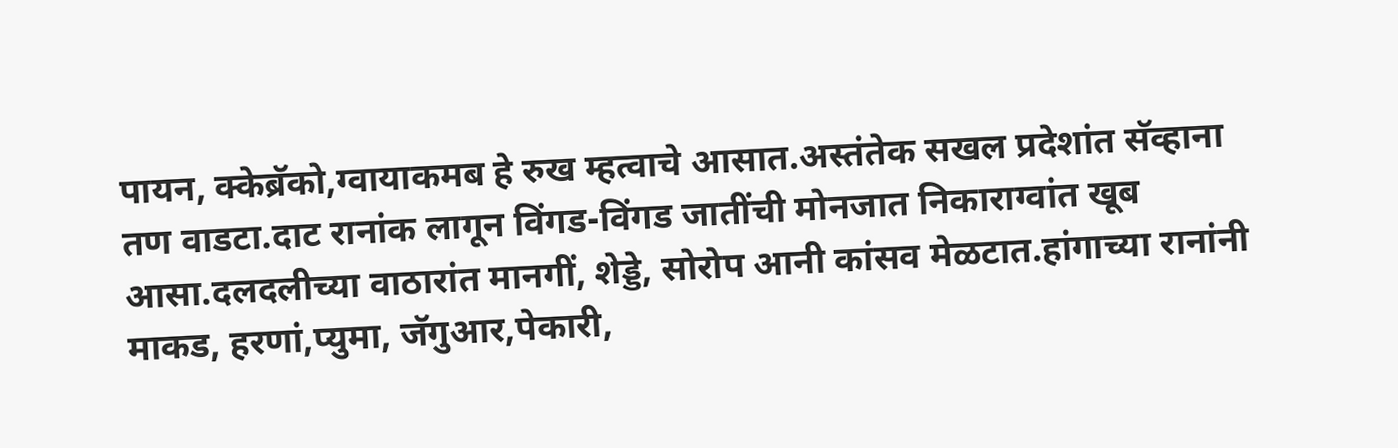पायन, क्केब्रॅको,ग्वायाकमब हे रुख म्हत्वाचे आसात.अस्तंतेक सखल प्रदेशांत सॅव्हाना तण वाडटा.दाट रानांक लागून विंगड-विंगड जातींची मोनजात निकाराग्वांत खूब आसा.दलदलीच्या वाठारांत मानगीं, शेड्डे, सोरोप आनी कांसव मेळटात.हांगाच्या रानांनी माकड, हरणां,प्युमा, जॅगुआर,पेकारी,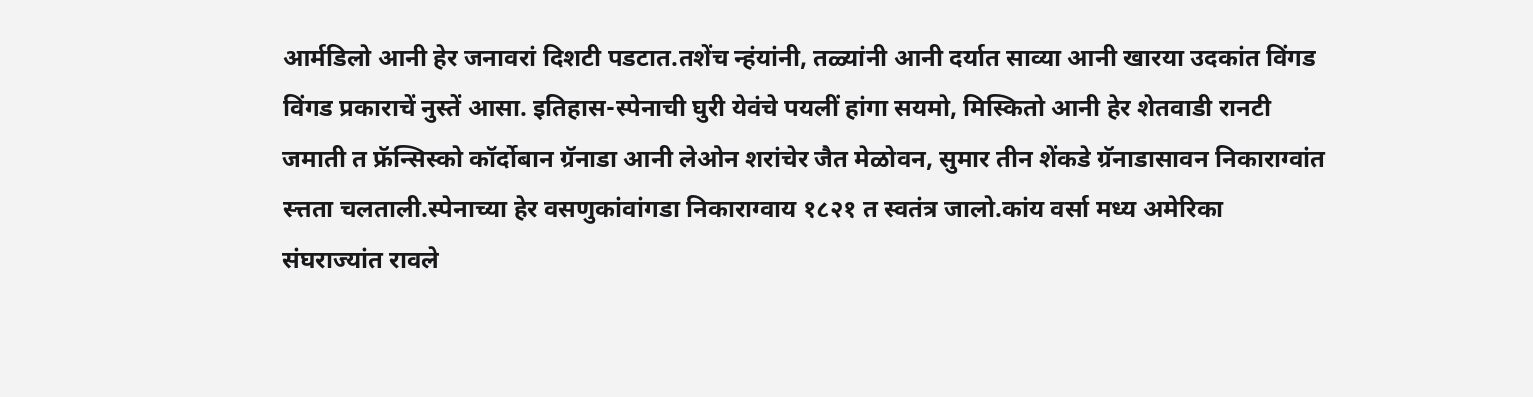आर्मडिलो आनी हेर जनावरां दिशटी पडटात.तशेंच न्हंयांनी, तळ्यांनी आनी दर्यात साव्या आनी खारया उदकांत विंगड विंगड प्रकाराचें नुस्तें आसा. इतिहास-स्पेनाची घुरी येवंचे पयलीं हांगा सयमो, मिस्कितो आनी हेर शेतवाडी रानटी जमाती त फ्रॅन्सिस्को कॉर्दोबान ग्रॅनाडा आनी लेओन शरांचेर जैत मेळोवन, सुमार तीन शेंकडे ग्रॅनाडासावन निकाराग्वांत स्त्तता चलताली.स्पेनाच्या हेर वसणुकांवांगडा निकाराग्वाय १८२१ त स्वतंत्र जालो.कांय वर्सा मध्य अमेरिका संघराज्यांत रावले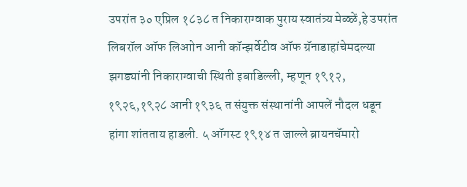उपरांत ३० एप्रिल १८३८ त निकाराग्वाक पुराय स्वातंत्र्य मेळ्ळें,हे उपरांत लिबरॉल ऑफ लिआोन आनी कॉन्झर्वेटीव ऑफ ग्रॅनाडाहांचेमदल्या झगड्यांनी निकाराग्वाची स्थिती इबाडिल्ली, म्हणून १९१२, १९२६,१९२८ आनी १९३६ त संयुक्त संस्थानांनी आपलें नौदल धडून हांगा शांतताय हाडली. ५ ऑगस्ट १९१४ त जाल्ले ब्रायनचॅमारो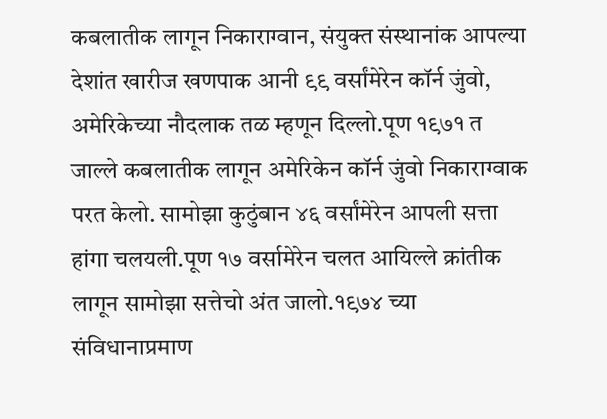कबलातीक लागून निकाराग्वान, संयुक्त संस्थानांक आपल्या देशांत खारीज खणपाक आनी ९९ वर्सांमेरेन कॉर्न जुंवो, अमेरिकेच्या नौदलाक तळ म्हणून दिल्लो.पूण १९७१ त जाल्ले कबलातीक लागून अमेरिकेन कॉर्न जुंवो निकाराग्वाक परत केलो. सामोझा कुठुंबान ४६ वर्सांमेरेन आपली सत्ता हांगा चलयली.पूण १७ वर्सामेरेन चलत आयिल्ले क्रांतीक लागून सामोझा सत्तेचो अंत जालो.१९७४ च्या संविधानाप्रमाण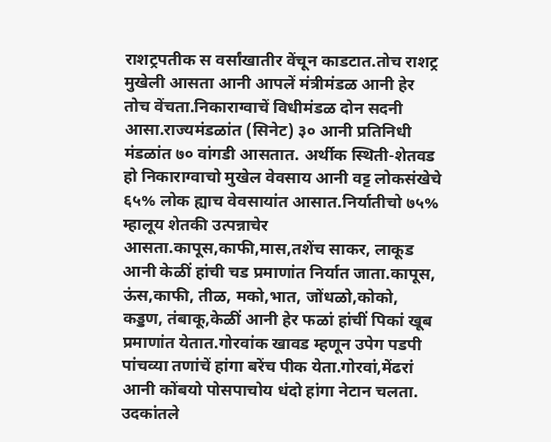राशट्रपतीक स वर्सांखातीर वेंचून काडटात.तोच राशट्र मुखेली आसता आनी आपलें मंत्रीमंडळ आनी हेर तोच वेंचता.निकाराग्वाचें विधीमंडळ दोन सदनी आसा.राज्यमंडळांत (सिनेट) ३० आनी प्रतिनिधी मंडळांत ७० वांगडी आसतात. अर्थीक स्थिती-शेतवड हो निकाराग्वाचो मुखेल वेवसाय आनी वट्ट लोकसंखेचे ६५% लोक ह्याच वेवसायांत आसात.निर्यातीचो ७५% म्हालूय शेतकी उत्पन्नाचेर आसता.कापूस,काफी,मास,तशेंच साकर, लाकूड आनी केळीं हांची चड प्रमाणांत निर्यात जाता.कापूस, ऊंस,काफी, तीळ, मको,भात, जोंधळो,कोको, कड्डण, तंबाकू,केळीं आनी हेर फळां हांचीं पिकां खूब प्रमाणांत येतात.गोरवांक खावड म्हणून उपेग पडपी पांचव्या तणांचें हांगा बरेंच पीक येता.गोरवां,मेंढरां आनी कोंबयो पोसपाचोय धंदो हांगा नेटान चलता. उदकांतले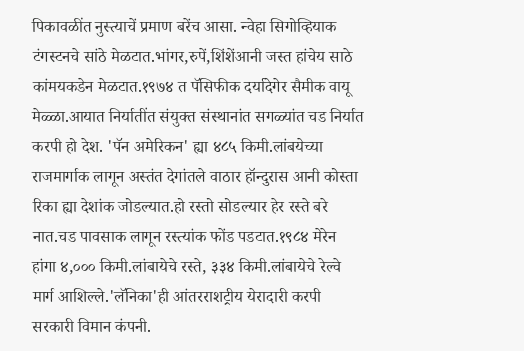पिकावळींत नुस्त्याचें प्रमाण बरेंच आसा. न्वेहा सिगोव्हियाक टंगस्टनचे सांठे मेळटात.भांगर,रुपें,शिंशेंआनी जस्त हांचेय साठे कांमयकडेन मेळटात.१९७४ त पॅसिफीक दर्यादेगेर सैमीक वायू मेळ्ळा.आयात निर्यातींत संयुक्त संस्थानांत सगळ्यांत चड निर्यात करपी हो देश. 'पॅन अमेरिकन' ह्या ४८५ किमी.लांबयेच्या राजमार्गाक लागून अस्तंत देगांतले वाठार हॉन्दुरास आनी कोस्ता रिका ह्या देशांक जोडल्यात.हो रस्तो सोडल्यार हेर रस्ते बरे नात.चड पावसाक लागून रस्त्यांक फोंड पडटात.१९८४ मेरेन हांगा ४,००० किमी.लांबायेचे रस्ते, ३३४ किमी.लांबायेचे रेल्वे मार्ग आशिल्ले.'लॅनिका'ही आंतरराशट्रीय येरादारी करपी सरकारी विमान कंपनी.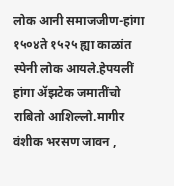लोक आनी समाजजीण-हांगा १५०४ते १५२५ ह्या काळांत स्पेनी लोक आयले.हेपयलीं हांगा ॲझटेक जमातींचो राबितो आशिल्लो.मागीर वंशीक भरसण जावन ,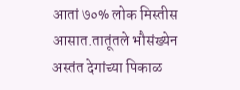आतां ७०% लोक मिस्तीस आसात.तातूंतले भौसंख्येन अस्तंत देगांच्या पिकाळ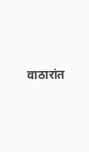वाठारांत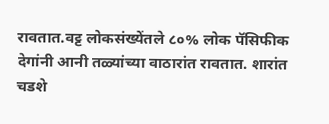रावतात.वट्ट लोकसंख्येंतले ८०% लोक पॅसिफीक देगांनी आनी तळ्यांच्या वाठारांत रावतात. शारांत चडशे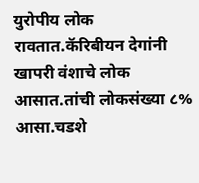युरोपीय लोक रावतात.कॅरिबीयन देगांनी खापरी वंशाचे लोक आसात.तांची लोकसंख्या ८% आसा.चडशे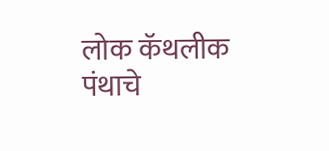लोक कॅथलीक पंथाचे